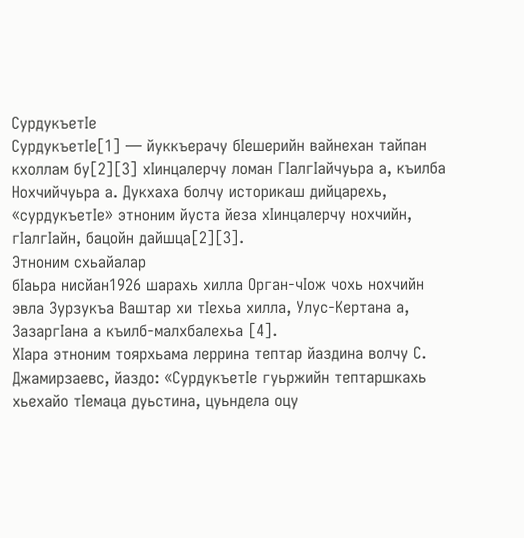СурдукъетӀе
СурдукъетӀе[1] — йуккъерачу бӀешерийн вайнехан тайпан кхоллам бу[2][3] хӀинцалерчу ломан ГӀалгӀайчуьра а, къилба Нохчийчуьра а. Дукхаха болчу историкаш дийцарехь, «сурдукъетӀе» этноним йуста йеза хӀинцалерчу нохчийн, гӀалгӀайн, бацойн дайшца[2][3].
Этноним схьайалар
бӀаьра нисйан1926 шарахь хилла Орган-чӀож чохь нохчийн эвла Зурзукъа Ваштар хи тӀехьа хилла, Улус-Кертана а, ЗазаргӀана а къилб-малхбалехьа [4].
ХӀара этноним тоярхьама леррина тептар йаздина волчу С. Джамирзаевс, йаздо: «СурдукъетӀе гуьржийн тептаршкахь хьехайо тӀемаца дуьстина, цуьндела оцу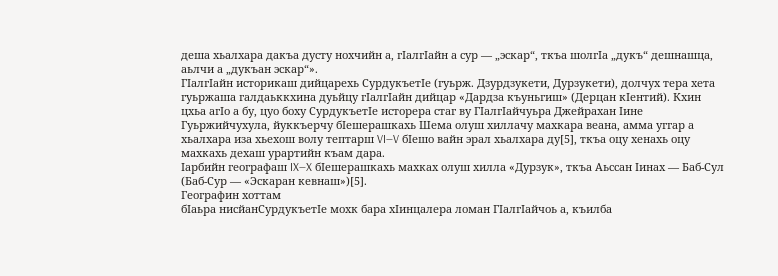деша хьалхара дакъа дусту нохчийн а, гӀалгӀайн а сур — „эскар“, ткъа шолгӀа „дукъ“ дешнашца, аьлчи а „дукъан эскар“».
ГӀалгӀайн историкаш дийцарехь СурдукъетӀе (гуьрж. Дзурдзукети, Дурзукети), долчух тера хета гуьржаша галдаьккхина дуьйцу гӀалгӀайн дийцар «Дардза къуньгиш» (Дерцан кӀентий). Кхин цхьа агӀо а бу, цуо боху СурдукъетӀе исторера стаг ву ГӀалгӀайчуьра Джейрахан Ӏине Гуьржийчухула, йуккъерчу бӀешерашкахь Шема олуш хиллачу махкара веана, амма уггар а хьалхара иза хьехош волу тептарш VI—V бӀешо вайн эрал хьалхара ду[5], ткъа оцу хенахь оцу махкахь дехаш урартийн къам дара.
Ӏарбийн географаш IX—X бӀешерашкахь махках олуш хилла «Дурзук», ткъа Аьссан Ӏинах — Баб-Сул (Баб-Сур — «Эскаран кевнаш»)[5].
Географин хоттам
бӀаьра нисйанСурдукъетӀе мохк бара хӀинцалера ломан ГӀалгӀайчоь а, къилба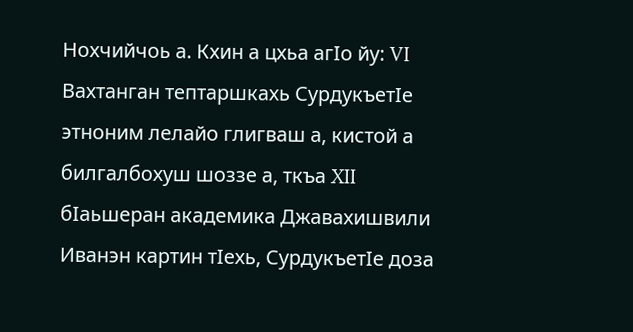Нохчийчоь а. Кхин а цхьа агӀо йу: VI Вахтанган тептаршкахь СурдукъетӀе этноним лелайо глигваш а, кистой а билгалбохуш шоззе а, ткъа XII бӀаьшеран академика Джавахишвили Иванэн картин тӀехь, СурдукъетӀе доза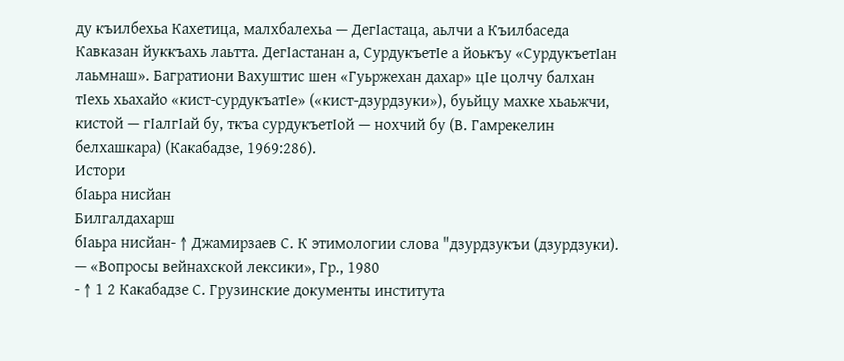ду къилбехьа Кахетица, малхбалехьа — ДегӀастаца, аьлчи а Къилбаседа Кавказан йуккъахь лаьтта. ДегӀастанан а, СурдукъетӀе а йоькъу «СурдукъетӀан лаьмнаш». Багратиони Вахуштис шен «Гуьржехан дахар» цӀе цолчу балхан тӀехь хьахайо «кист-сурдукъатӀе» («кист-дзурдзуки»), буьйцу махке хьаьжчи, кистой — гӀалгӀай бу, ткъа сурдукъетӀой — нохчий бу (В. Гамрекелин белхашкара) (Какабадзе, 1969:286).
Истори
бӀаьра нисйан
Билгалдахарш
бӀаьра нисйан- ↑ Джамирзаев С. К этимологии слова "дзурдзукъи (дзурдзуки). — «Вопросы вейнахской лексики», Гр., 1980
- ↑ 1 2 Какабадзе С. Грузинские документы института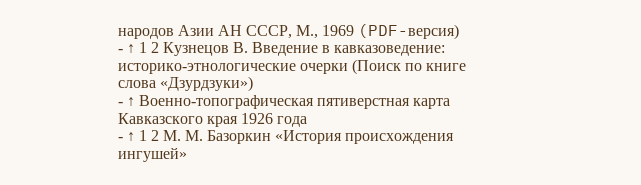народов Азии АН СССР, М., 1969 (PDF-версия)
- ↑ 1 2 Кузнецов В. Введение в кавказоведение: историко-этнологические очерки (Поиск по книге слова «Дзурдзуки»)
- ↑ Военно-топографическая пятиверстная карта Кавказского края 1926 года
- ↑ 1 2 М. М. Базоркин «История происхождения ингушей»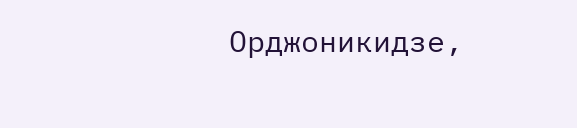Орджоникидзе,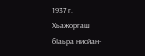1937 г.
Хьажоргаш
бӀаьра нисйан-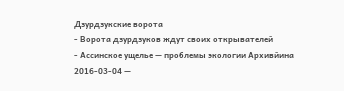Дзурдзукские ворота
- Ворота дзурдзуков ждут своих открывателей
- Ассинское ущелье — проблемы экологии Архивйина 2016-03-04 —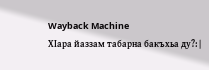Wayback Machine
ХӀара йаззам табарна бакъхьа ду?: |